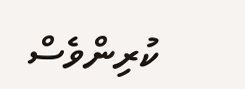ކުރިންވެސް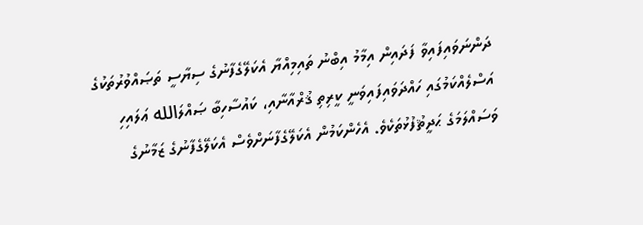ދަންނަވައިފައިވާ ފަދައިން އިމާމު އިބްނު ތައިމިއްޔާ އެކަލޭގެފާނުގެ ސިޔާސީ ތަޞައްވުރުތަކުގެ އަސްލެއްކަމުގައި ހައްދަވައިފައިވަނީ ކީރިތި ޤުރްއާނާއި، ކައުސާހިބާ ޞައްލަالله ޢަލައިހި ވަސައްލަމަގެ ޙަދީޘުފުޅުތަކެވެ. އެހެންކަމުން އެކަލޭގެފާނަށްވެސް އެކަލޭގެފާނުގެ ޒަމާނުގެ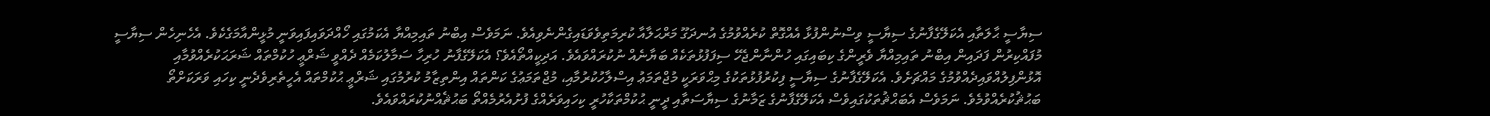ސިޔާސީ ޙާލަތާއި އެކަލޭގެފާނުގެ ސިޔާސީ ވިސްނުންފުޅާ އެއްގޮތް ކުރެއްވުމުގެ އުނދަގޫ މަރްޙަލާއާ ކުރިމަތިވެވަޑައިގެންނެވިއެވެ. ނަމަވެސް އިބްނު ތައިމިއްޔާ އެކަމުގައި ހޯއްދަވައިފައިވަނީ މުޅީންއާމަގެކެވެ. އެހެނިހެން ސިޔާސީ މުފައްކިރުން ފަދައިން އިބްނު ތައިމިއްޔާ ވެރީންގެ ކިބައިގައި ހުންނާންޖެހޭ ސިފަފުޅުތަކެއް ބަޔާނެއް ނުކުރައްވައެވެ. އަދިކީއްތޯއެވެ؟ އެކަލޭގެފާނު ހުރިހާ ސަމާލުކަމެއް ދެއްވީ ޝަރްޢީ ހުކުމްތައް ޝަރަޙަކުރެއްވުމާއި އޮޅުންފިލުއްވައިދެއްވުމުގެ މައްޗަށެވެ. އެކަލޭގެފާނުގެ ސިޔާސީ ފިކުރުފުޅުތަކުގެ މިޙްވަރަކީ މުޖްތަމަޢު އިސްލާހުކުރުމާއި، މުޖްތަމަޢުގެ ކަންތައް އިންތިޒާމު ކުރުމުގައި ޝަރްޢީ ޙުކުމްތައް އެހީތެރިވެދެނީ ކިހައި ވަރަކަށްތޯ ބަޙުޘުކުރެއްވުމެވެ. ނަމަވެސް އެބަޙްޘުތަކުގައިވެސް އެކަލޭގެފާނުގެ ޒަމާނުގެ ސިޔާސަތާއި ދީނީ ޙުކުމްތަކާހުރީ ކިހައިވަރެއްގެ ފުށުއެރުމެއްތޯ ބަޙުޘެއްނުކުރައްވައެވެ.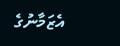އެޒަމާނުގެ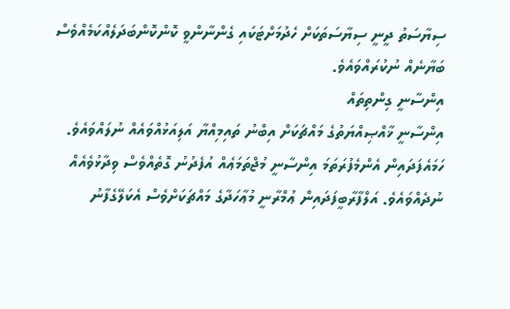ސިޔާސަތު ދީނީ ސިޔާސަތަކަށް ހެދުމަށްޓަކައި ގެންނާންވީ ކޮންކޮންބަދަލެއްކަމެއްވެސް ބަޔާނެއް ނުކުރައްވައެވެ.
އިންސާނީ ގިންތިތައް
އިންސާނީ ޚާއްޞިއްޔަތުގެ މައްޗަކަށް އިބްނު ތައިމިއްޔާ އަލިއަޅުއްވައެއް ނުލައްވައެވެ. ހަމައެފަދައިން އެންމެފުރަތަމަ އިންސާނީ މުޖްތަމަޢެއް އުފެދުނު ގޮތެއްވެސް ވިދާޅުވެއެއް ނުދެއްވައެވެ. އަލްފާރާބީފަދައިން ޢުމްރާނީ މުޢާހަދާގެ މައްޗަކަށްވެސް އެކަލޭގެފާނު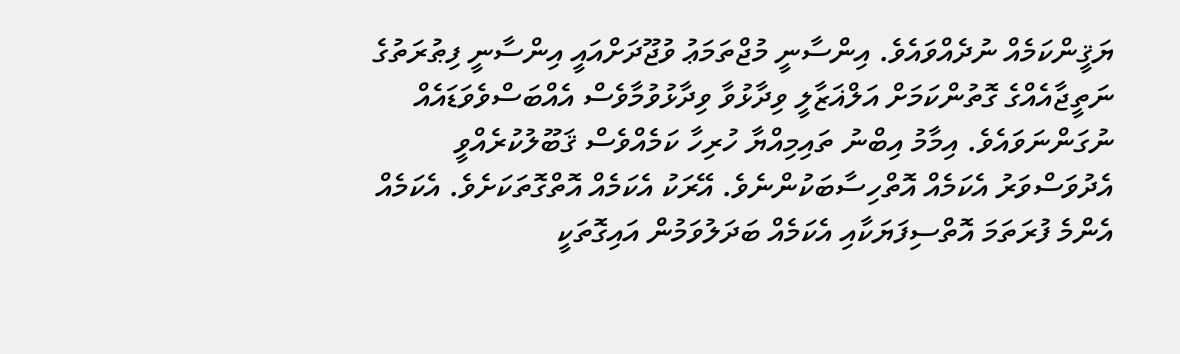ޔަޤީންކަމެއް ނުދެއްވައެވެ. އިންސާނީ މުޖްތަމަޢު ވުޖޫދަށްއައީ އިންސާނީ ފިޠުރަތުގެ ނަތީޖާއެއްގެ ގޮތުންކަމަށް އަލްޣަޒާލީ ވިދާޅުވާ ވިދާޅުވުމާވެސް އެއްބަސްވެވަޑައެއް ނުގަންނަވައެވެ. އިމާމު އިބްނު ތައިމިއްޔާ ހުރިހާ ކަމެއްވެސް ޤަބޫލުކުރެއްވީ އެދުވަސްވަރު އެކަމެއް އޮތްހިސާބަކުންނެވެ. އޭރަކު އެކަމެއް އޮތްގޮތަކަށެވެ. އެކަމެއް އެންމެ ފުރަތަމަ އޮތްސިފަޔަކާއި އެކަމެއް ބަދަލުވަމުން އައިގޮތަކީ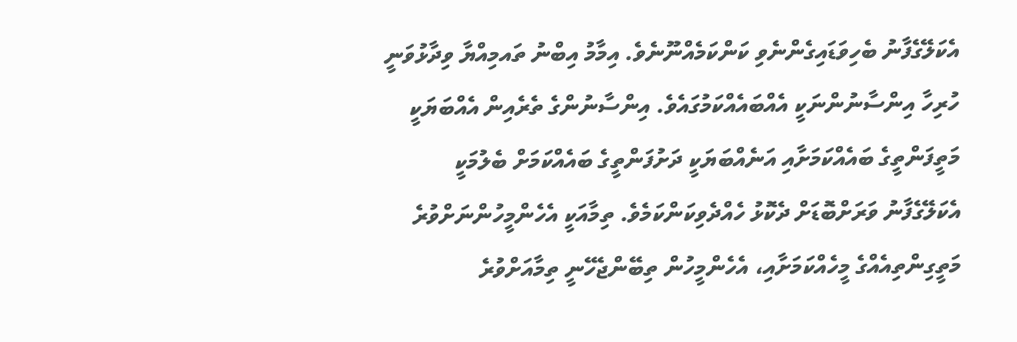އެކަލޭގެފާނު ބެހިވަޑައިގެންނެވި ކަންކަމެއްނޫނެވެ. އިމާމު އިބްނު ތައމިއްޔާ ވިދާޅުވަނީ ހުރިހާ އިންސާނުންނަކީ އެއްބައެއްކަމުގައެވެ. އިންސާނުންގެ ތެރެއިން އެއްބަޔަކީ މަތީފަންތީގެ ބައެއްކަމަށާއި އަނެއްބަޔަކީ ދަށުފަންތީގެ ބައެއްކަމަށް ބެލުމަކީ އެކަލޭގެފާނު ވަރަށްބޮޑަށް ދެކޮޅު ހެއްދެވިކަންކަމެވެ. ތިމާއަކީ އެހެންމީހުންނަށްވުރެ މަތީގިންތިއެއްގެ މީހެއްކަމަށާއި، އެހެންމީހުން ތިބޭންޖެހޭނީ ތިމާއަށްވުރެ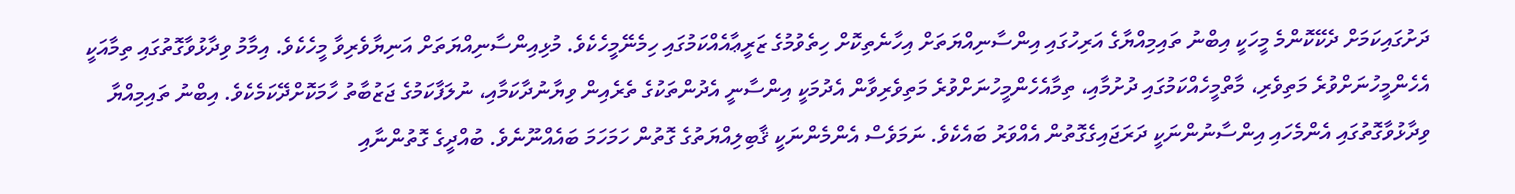ދަށުގައިކަމަށް ދެކޭކޮންމެ މީހަކީ އިބްނު ތައިމިއްޔާގެ އަރިހުގައި އިންސާނިއްޔަތަށް އިހާނެތިކޮށް ހިތެވުމުގެ ޒަރީޢާއެއްކަމުގައި ހިމެނޭމީހެކެވެ. މުޅިއިންސާނިއްޔަތަށް އަނިޔާވެރިވާ މީހެކެވެ. އިމާމު ވިދާޅުވާގޮތުގައި ތިމާއަކީ އެހެންމީހުނަށްވުރެ މަތިވެރި، މާތްމީހެއްކަމުގައި ދުށުމާއި، ތިމާއެހެންމީހުނަށްވުރެ މަތިވެރިވާން އެދުމަކީ އިންސާނީ އެދުންތަކުގެ ތެރެއިން ވިޔާނުދާކަމާއި، ނުލަފާކަމުގެ ޖަޒުބާތު ހާމަކޮށްދޭކަމެކެވެ. އިބްނު ތައިމިއްޔާ ވިދާޅުވާގޮތުގައި އެންމެހައި އިންސާނުންނަކީ ދަރަޖައިގެގޮތުން އެއްވަރު ބައެކެވެ. ނަމަވެސް އެންމެންނަކީ ޤާބިލިއްޔަތުގެ ގޮތުން ހަމަހަމަ ބައެއްނޫނެވެ. ބުއްދީގެ ގޮތުންނާއި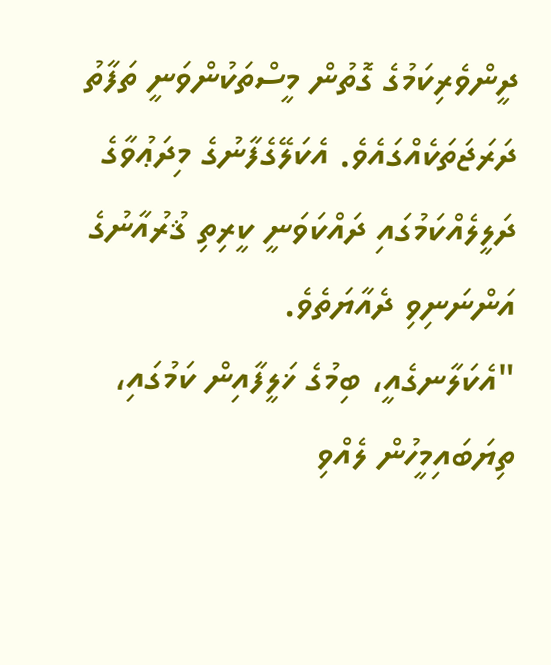ދީންވެރިކަމުގެ ގޮތުން މީސްތަކުންވަނީ ތަފާތު ދަރަޖަތަކެއްގައެވެ. އެކަލޭގެފާނުގެ މިދަޢުވާގެ ދަލީލެއްކަމުގައި ދައްކަވަނީ ކީރިތި ޤުރުއާނުގެ އަންނަނިވި ދެއާޔަތެވެ.
"އެކަލާނގެއީ، ބިމުގެ ޚަލީފާއިން ކަމުގައި، ތިޔަބައިމީހުން ލެއްވި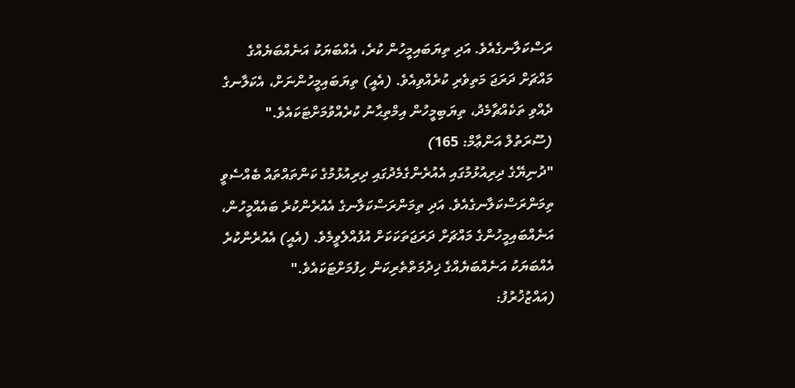ރަސްކަލާނގެއެވެ. އަދި ތިޔަބައިމީހުން ކުރެ، އެއްބަޔަކު އަނެއްބަޔެއްގެ މައްޗަށް ދަރަޖަ މަތިވެރި ކުރެއްވިއެވެ. (އެއީ) ތިޔަބައިމީހުންނަށް، އެކަލާނގެ ދެއްވި ތަކެއްޗާމެދު، ތިޔަބިމީހުން އިމްތިޙާނު ކުރެއްވުމަށްޓަކައެވެ."
(ސޫރަތުލް އަންޢާމް: 165)
"ދުނިޔޭގެ ދިރިއުޅުމުގައި އެއުރެންގެމެދުގައި ދިރިއުޅުމުގެ ކަންތައްތައް ބެއްސެވީ ތިމަންރަސްކަލާނގެއެވެ. އަދި ތިމަންރަސްކަލާނގެ އެއުރެންކުރެ ބައެއްމީހުން، އަނެއްބައިމީހުންގެ މައްޗަށް ދަރަޖަތަކަކަށް އުފުއްލެވީމެވެ. (އެއީ) އެއުރެންކުރެ އެއްބަޔަކު އަނެއްބަޔެއްގެ ޚިދުމަތްތެރިކަން ހިފުމަށްޓަކައެވެ."
(އައްޒުޚުރުފު: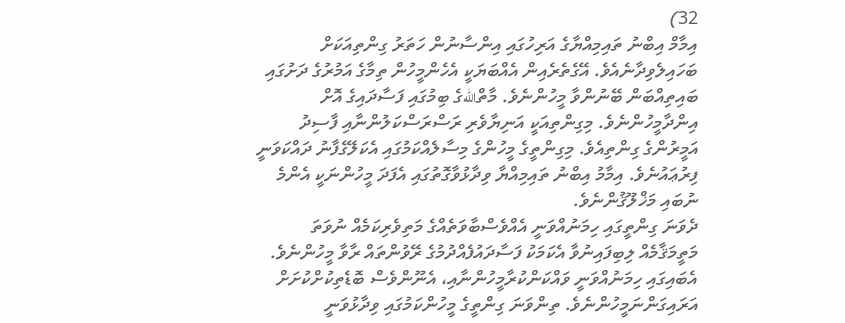32)
އިމާމް އިބްނު ތައިމިއްޔާގެ އަރިހުގައި އިންސާނުން ހަތަރު ގިންތިއަކަށް ބަހައިލެވިދާނެއެވެ. އޭގެތެރެއިން އެއްބަޔަކީ އެހެންމީހުން ތިމާގެ އަމުރުގެ ދަށުގައި ބައިތިއްބަން ބޭނުންވާ މީހުންނެވެ. މާތްاللهގެ ބިމުގައި ފަސާދައިގެ އޮށް އިންދާމީހުންނެވެ. މިގިންތިއަކީ އަނިޔާވެރި ރަސްރަސްކަލުންނާއި ފާސިދު އަމީރުންގެ ގިންތިއެވެ. މިގިންތީގެ މީހުންގެ މިސާލެއްކަމުގައި އެކަލޭގެފާނު ދައްކަވަނީ ފިރުޢައުނެވެ. އިމާމު އިބްނު ތައިމިއްޔާ ވިދާޅުވާގޮތުގައި އެފަދަ މީހުންނަކީ އެންމެ ނުބައި މަޚްލޫޤުންނެވެ.
ދެވަނަ ގިންތީގައި ހިމަނުއްވަނީ އެއްވެސްބާވަތެއްގެ މަތިވެރިކަމެއް ނުވަތަ މަތީމަޤާމެއް ލިބިފައިނުވާ އެކަމަކު ފަސާދައުފެއްދުމުގެ ރޭވުންތައް ރާވާ މީހުންނެވެ. އެބައިގައި ހިމަނުއްވަނީ ވައްކަންކުރާމީހުންނާއި، އެނޫންވެސް ބޮޑެތިކުށްކުށަށް އަރައިގަންނަމީހުންނެވެ. ތިންވަނަ ގިންތީގެ މީހުންކަމުގައި ވިދާޅުވަނީ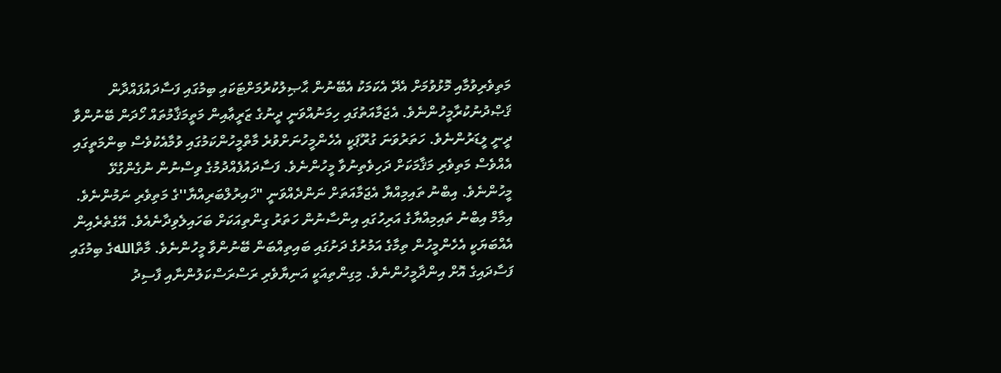މަތިވެރިވުމާއި މޮޅުވުމަށް އެދޭ އެކަމަކު އެބޭނުން ޙާޞިލުކުރުމަށްޓަކައި ބިމުގައި ފަސާދައުފައްދާން ޤަޞްދުނުކުރާމީހުންނެވެ. އެޖަމާއަތުގައި ހިމަނުއްވަނީ ދީނުގެ ޒަރީޢާއިން މަތީމަޤާމުތައް ހޯދަން ބޭނުންވާ ދީނީ ލީޑަރުންނެވެ. ހަތަރުވަނަ ގުރޫޕަކީ އެހެންމީހުނަށްވުރެ މާތްމީހުންކަމުގައި ވުމާއެކުވެސް ބިންމަތީގައި އެއްވެސް މަތިވެރި މަޤާމަކަށް ދަހިވެތިނުވާ މީހުންނެވެ. ފަސާދައުފެއްދުމުގެ ވިސްނުން ނުގެންގުޅޭ މީހުންނެވެ. އިބްނު ތައިމިއްޔާ އެޖަމާއަތަށް ނަންދެއްވަނީ "ޚައިރުލްބަރިއްޔާ''ގެ މަތިވެރި ނަމުންނެވެ.
އިމާމް އިބްނު ތައިމިއްޔާގެ އަރިހުގައި އިންސާނުން ހަތަރު ގިންތިއަކަށް ބަހައިލެވިދާނެއެވެ. އޭގެތެރެއިން އެއްބަޔަކީ އެހެންމީހުން ތިމާގެ އަމުރުގެ ދަށުގައި ބައިތިއްބަން ބޭނުންވާ މީހުންނެވެ. މާތްاللهގެ ބިމުގައި ފަސާދައިގެ އޮށް އިންދާމީހުންނެވެ. މިގިންތިއަކީ އަނިޔާވެރި ރަސްރަސްކަލުންނާއި ފާސިދު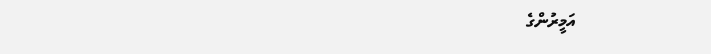އަމީރުންގެ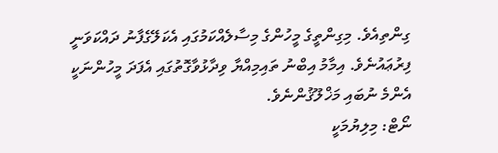ގިންތިއެވެ. މިގިންތީގެ މީހުންގެ މިސާލެއްކަމުގައި އެކަލޭގެފާނު ދައްކަވަނީ ފިރުޢައުނެވެ. އިމާމު އިބްނު ތައިމިއްޔާ ވިދާޅުވާގޮތުގައި އެފަދަ މީހުންނަކީ އެންމެ ނުބައި މަޚްލޫޤުންނެވެ.
ނޯޓް: މިލިޔުމަކީ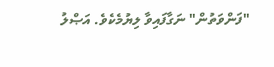"ފަންވަތުން" ނަގާފައިވާ ލިޔުމެކެވެ. އަޞްލު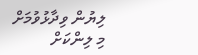ލިޔުން ވިދާޅުވުމަށް މި ލިންކަށް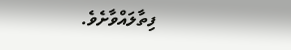ފިތާލައްވާށެވެ.